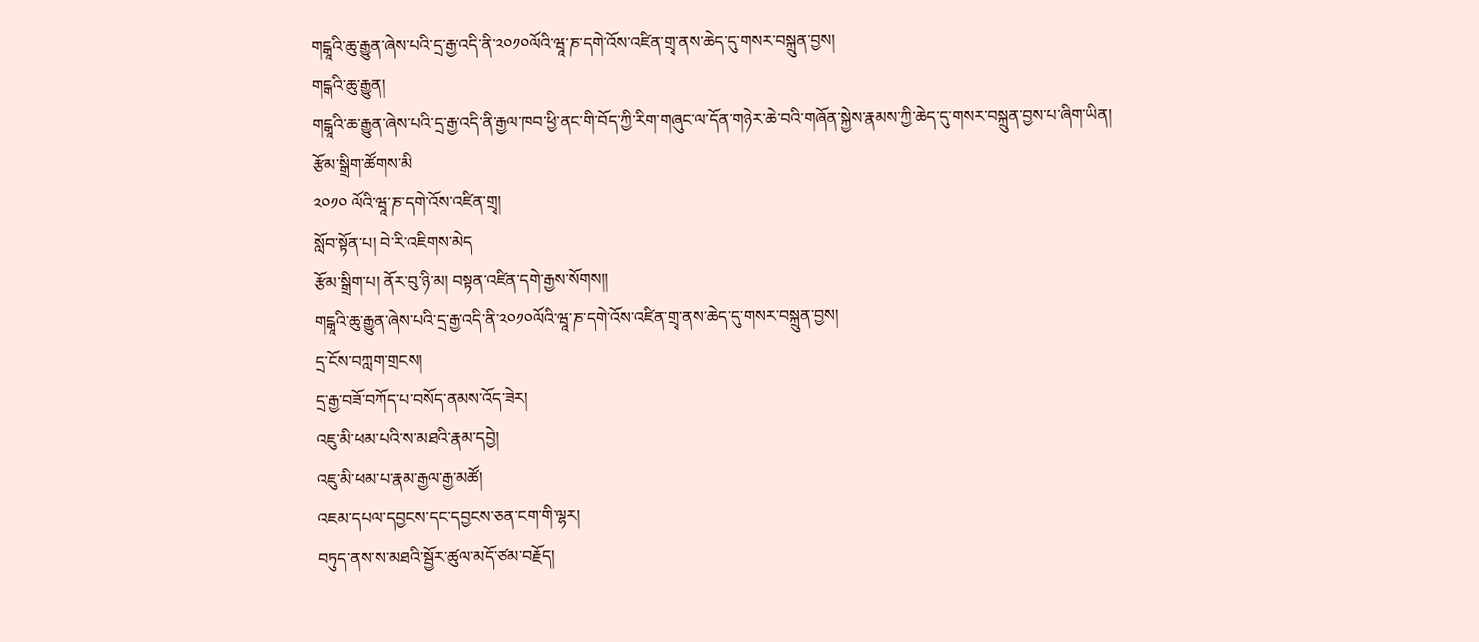གངྒཱའི་ཆུ་རྒྱུན་ཞེས་པའི་དྲ་རྒྱ་འདི་ནི་༢༠༡༠ལོའི་ཝཱ་ཎ་དགེ་འོས་འཛིན་གྲྭ་ནས་ཆེད་དུ་གསར་བསྐྲུན་བྱས།
གངྒའི་ཆུ་རྒྱུན།
གངྒཱའི་ཆ་རྒྱུན་ཞེས་པའི་དྲ་རྒྱ་འདི་ནི་རྒྱལ་ཁབ་ཕྱི་ནང་གི་བོད་ཀྱི་རིག་གཞུང་ལ་དོན་གཉེར་ཆེ་བའི་གཞོན་སྐྱེས་རྣམས་ཀྱི་ཆེད་དུ་གསར་བསྐྲུན་བྱས་པ་ཞིག་ཡིན།
རྩོམ་སྒྲིག་ཚོགས་མི
༢༠༡༠ ལོའི་ཝཱ་ཎ་དགེ་འོས་འཛིན་གྲྭ།
སློབ་སྟོན་པ། བེ་རི་འཇིགས་མེད
རྩོམ་སྒྲིག་པ། ནོར་བུ་ཉི་མ། བསྟན་འཛིན་དགེ་རྒྱས་སོགས།།
གངྒཱའི་ཆུ་རྒྱུན་ཞེས་པའི་དྲ་རྒྱ་འདི་ནི་༢༠༡༠ལོའི་ཝཱ་ཎ་དགེ་འོས་འཛིན་གྲྭ་ནས་ཆེད་དུ་གསར་བསྐྲུན་བྱས།
དྲ་ངོས་བཀླག་གྲངས།
དྲ་རྒྱ་བཟོ་བཀོད་པ་བསོད་ནམས་འོད་ཟེར།
འཇུ་མི་ཕམ་པའི་ས་མཐའི་རྣམ་དབྱེ།
འཇུ་མི་ཕམ་པ་རྣམ་རྒྱལ་རྒྱ་མཚོ།
འཇམ་དཔལ་དབྱངས་དང་དབྱངས་ཅན་ངག་གི་ལྷར།
བཏུད་ནས་ས་མཐའི་སྦྱོར་ཚུལ་མདོ་ཙམ་བརྗོད།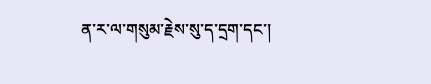ན་ར་ལ་གསུམ་རྗེས་སུ་ད་དྲག་དང་།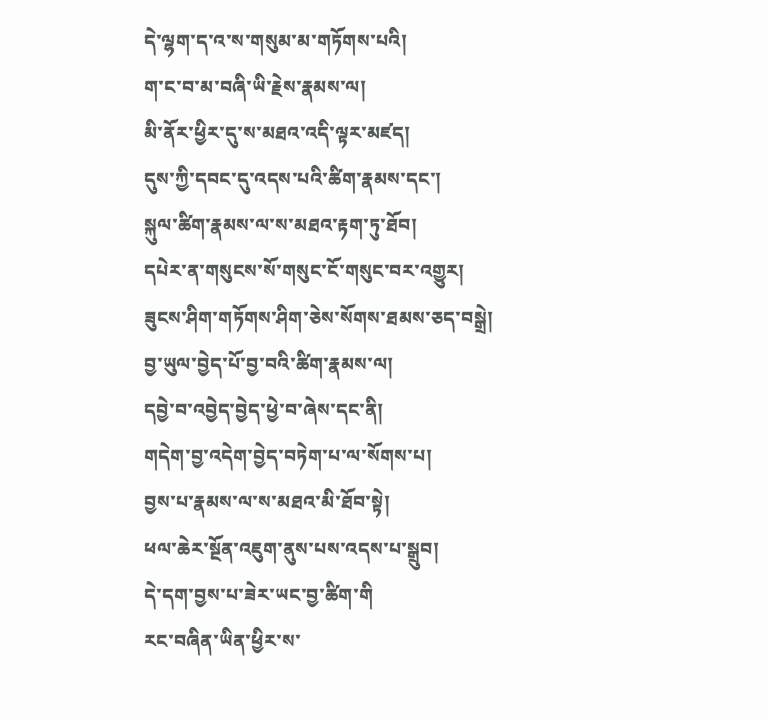དེ་ལྷག་ད་འ་ས་གསུམ་མ་གཏོགས་པའི།
ག་ང་བ་མ་བཞི་ཡི་རྗེས་རྣམས་ལ།
མི་ནོར་ཕྱིར་དུ་ས་མཐའ་འདི་ལྟར་མཛད།
དུས་ཀྱི་དབང་དུ་འདས་པའི་ཚིག་རྣམས་དང་།
སྐུལ་ཚིག་རྣམས་ལ་ས་མཐའ་རྟག་ཏུ་ཐོབ།
དཔེར་ན་གསུངས་སོ་གསུང་ངོ་གསུང་བར་འགྱུར།
ཟུངས་ཤིག་གཏོགས་ཤིག་ཅེས་སོགས་ཐམས་ཅད་བསྒྲེ།
བྱ་ཡུལ་བྱེད་པོ་བྱ་བའི་ཚིག་རྣམས་ལ།
དབྱེ་བ་འབྱེད་བྱེད་ཕྱེ་བ་ཞེས་དང་ནི།
གདེག་བྱ་འདེག་བྱེད་བཏེག་པ་ལ་སོགས་པ།
བྱས་པ་རྣམས་ལ་ས་མཐའ་མི་ཐོབ་སྟེ།
ཕལ་ཆེར་སྔོན་འཇུག་ནུས་པས་འདས་པ་སྒྲུབ།
དེ་དག་བྱས་པ་ཟེར་ཡང་བྱ་ཚིག་གི
རང་བཞིན་ཡིན་ཕྱིར་ས་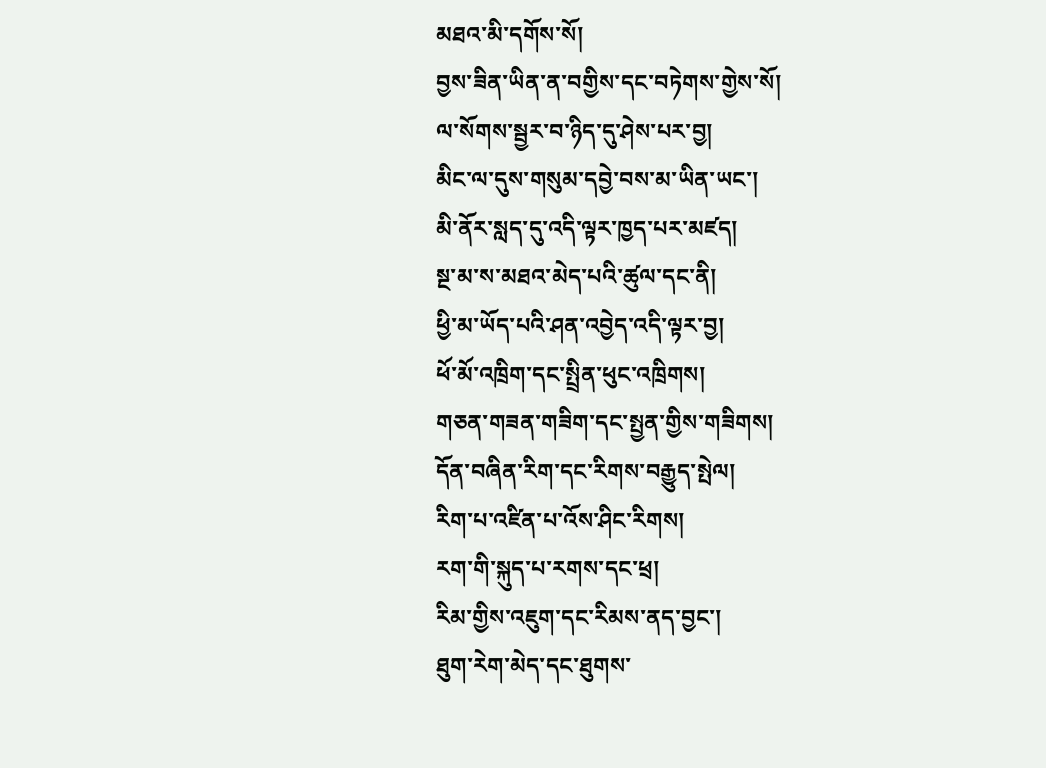མཐའ་མི་དགོས་སོ།
བྱས་ཟིན་ཡིན་ན་བགྱིས་དང་བཏེགས་གྱེས་སོ།
ལ་སོགས་སྦྱར་བ་ཉིད་དུ་ཤེས་པར་བྱ།
མིང་ལ་དུས་གསུམ་དབྱེ་བས་མ་ཡིན་ཡང་།
མི་ནོར་སླད་དུ་འདི་ལྟར་ཁྱད་པར་མཛད།
སྔ་མ་ས་མཐའ་མེད་པའི་ཚུལ་དང་ནི།
ཕྱི་མ་ཡོད་པའི་ཤན་འབྱེད་འདི་ལྟར་བྱ།
ཕོ་མོ་འཁྲིག་དང་སྤྲིན་ཕུང་འཁྲིགས།
གཅན་གཟན་གཟིག་དང་སྤྱན་གྱིས་གཟིགས།
དོན་བཞིན་རིག་དང་རིགས་བརྒྱུད་སྤེལ།
རིག་པ་འཛིན་པ་འོས་ཤིང་རིགས།
རག་གི་སྐུད་པ་རགས་དང་ཕྲ།
རིམ་གྱིས་འཇུག་དང་རིམས་ནད་བྱང་།
ཐུག་རེག་མེད་དང་ཐུགས་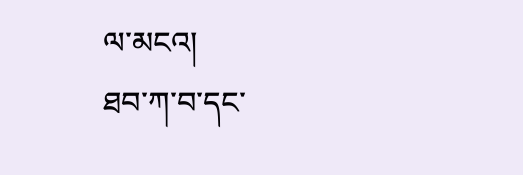ལ་མངའ།
ཐབ་ཀ་བ་དང་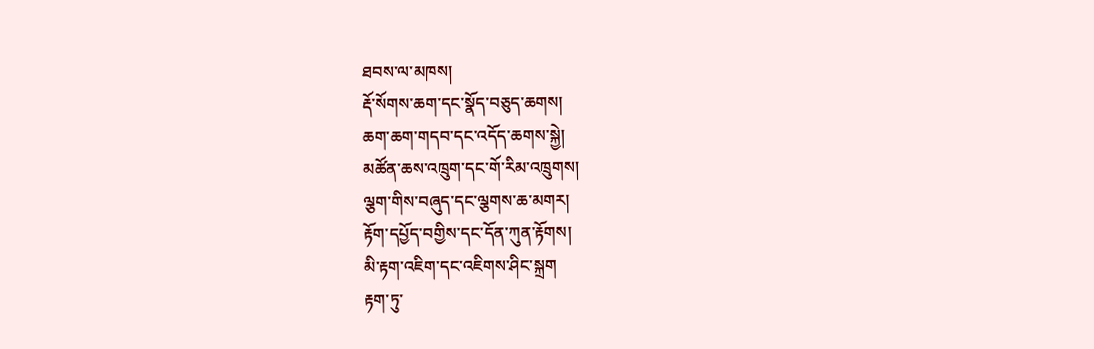ཐབས་ལ་མཁས།
རྡོ་སོགས་ཆག་དང་སྣོད་བཅུད་ཆགས།
ཆག་ཆག་གདབ་དང་འདོད་ཆགས་སྐྱེ།
མཚོན་ཆས་འཁྲུག་དང་གོ་རིམ་འཁྲུགས།
ལྕག་གིས་བཞུད་དང་ལྕགས་ཆ་མགར།
རྟོག་དཔྱོད་བགྱིས་དང་དོན་ཀུན་རྟོགས།
མི་རྟག་འཇིག་དང་འཇིགས་ཤིང་སྐྲག
རྟག་ཏུ་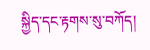སྐྱིད་དང་རྟགས་སུ་བཀོད།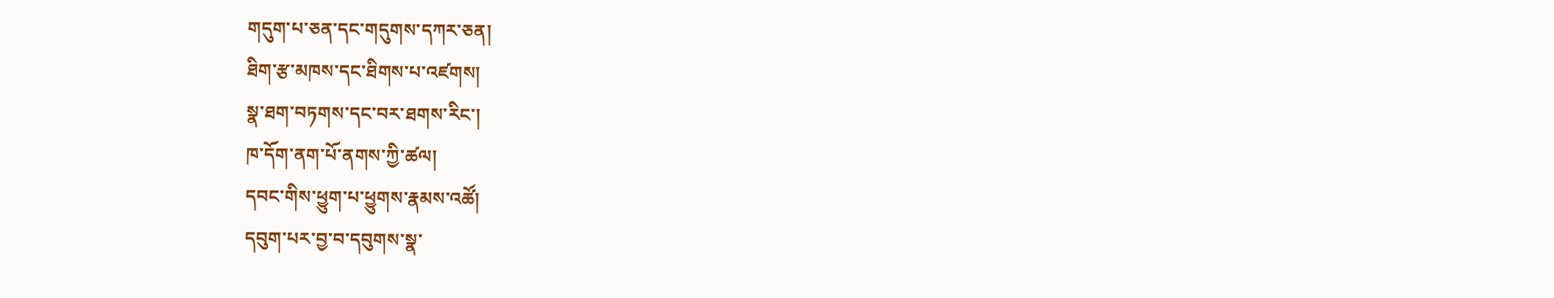གདུག་པ་ཅན་དང་གདུགས་དཀར་ཅན།
ཐིག་རྩ་མཁས་དང་ཐིགས་པ་འཛགས།
སྣ་ཐག་བཏགས་དང་བར་ཐགས་རིང་།
ཁ་དོག་ནག་པོ་ནགས་ཀྱི་ཚལ།
དབང་གིས་ཕྱུག་པ་ཕྱུགས་རྣམས་འཚོ།
དབུག་པར་བྱ་བ་དབུགས་སྣ་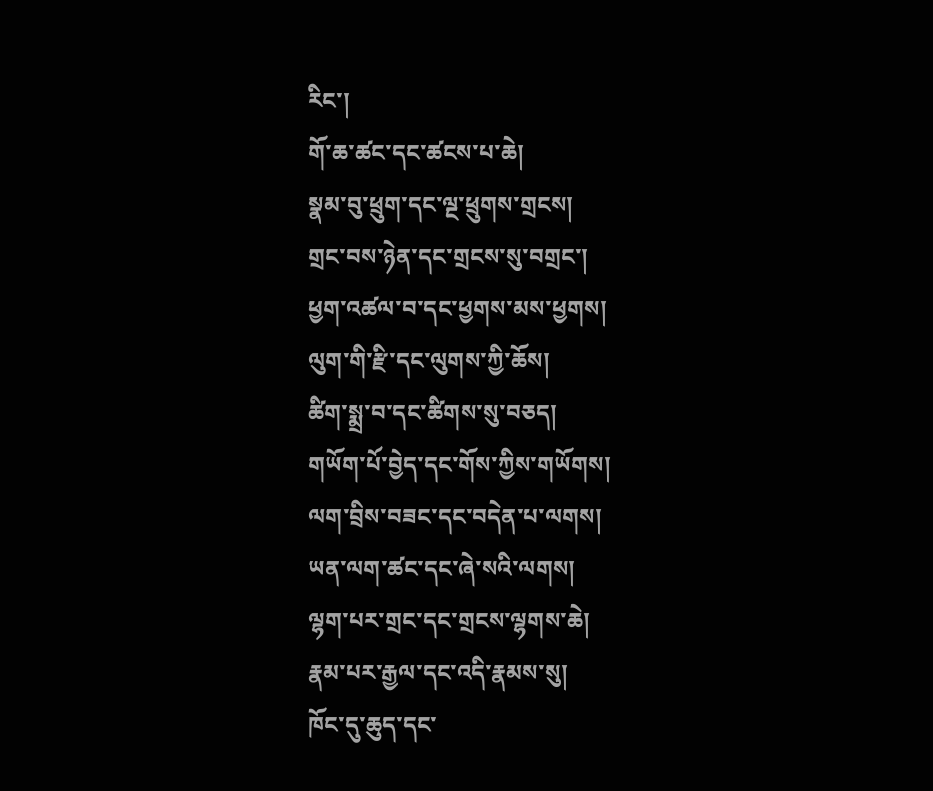རིང་།
གོ་ཆ་ཚང་དང་ཚངས་པ་ཆེ།
སྣམ་བུ་ཕྲུག་དང་ལྔ་ཕྲུགས་གྲངས།
གྲང་བས་ཉེན་དང་གྲངས་སུ་བགྲང་།
ཕྱག་འཚལ་བ་དང་ཕྱགས་མས་ཕྱགས།
ལུག་གི་རྫི་དང་ལུགས་ཀྱི་ཆོས།
ཚིག་སྨྲ་བ་དང་ཚིགས་སུ་བཅད།
གཡོག་པོ་བྱེད་དང་གོས་ཀྱིས་གཡོགས།
ལག་བྲིས་བཟང་དང་བདེན་པ་ལགས།
ཡན་ལག་ཚང་དང་ཞེ་སའི་ལགས།
ལྷག་པར་གྲང་དང་གྲངས་ལྷགས་ཆེ།
རྣམ་པར་རྒྱལ་དང་འདི་རྣམས་སུ།
ཁོང་དུ་ཆུད་དང་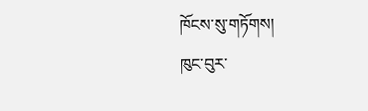ཁོངས་སུ་གཏོགས།
ཁུང་བུར་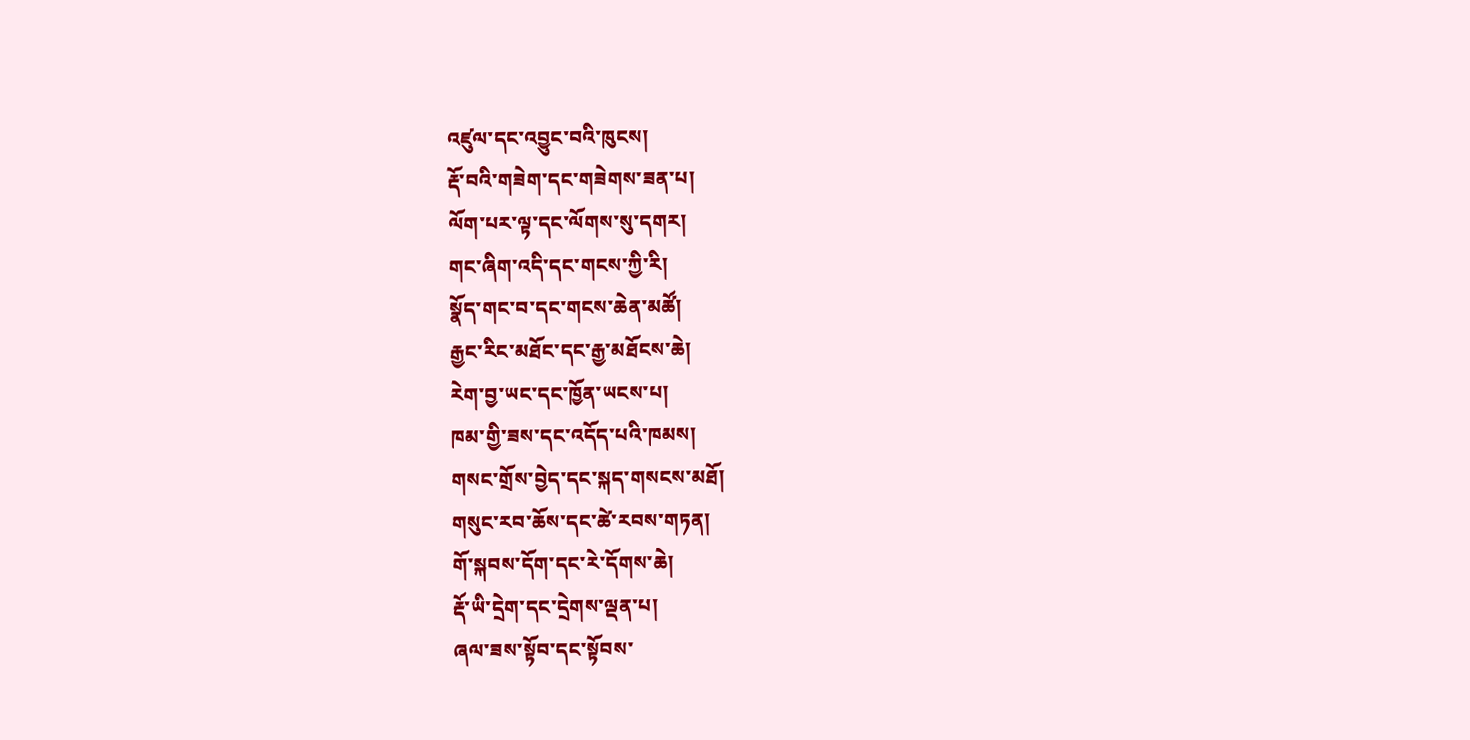འཛུལ་དང་འབྱུང་བའི་ཁུངས།
རྡོ་བའི་གཟེག་དང་གཟེགས་ཟན་པ།
ལོག་པར་ལྟ་དང་ལོགས་སུ་དགར།
གང་ཞིག་འདི་དང་གངས་ཀྱི་རི།
སྣོད་གང་བ་དང་གངས་ཆེན་མཚོ།
རྒྱང་རིང་མཐོང་དང་རྒྱ་མཐོངས་ཆེ།
རེག་བྱ་ཡང་དང་ཁྱོན་ཡངས་པ།
ཁམ་གྱི་ཟས་དང་འདོད་པའི་ཁམས།
གསང་གྲོས་བྱེད་དང་སྐད་གསངས་མཐོ།
གསུང་རབ་ཆོས་དང་ཚེ་རབས་གཏན།
གོ་སྐབས་དོག་དང་རེ་དོགས་ཆེ།
རྡོ་ཡི་དྲེག་དང་དྲེགས་ལྡན་པ།
ཞལ་ཟས་སྟོབ་དང་སྟོབས་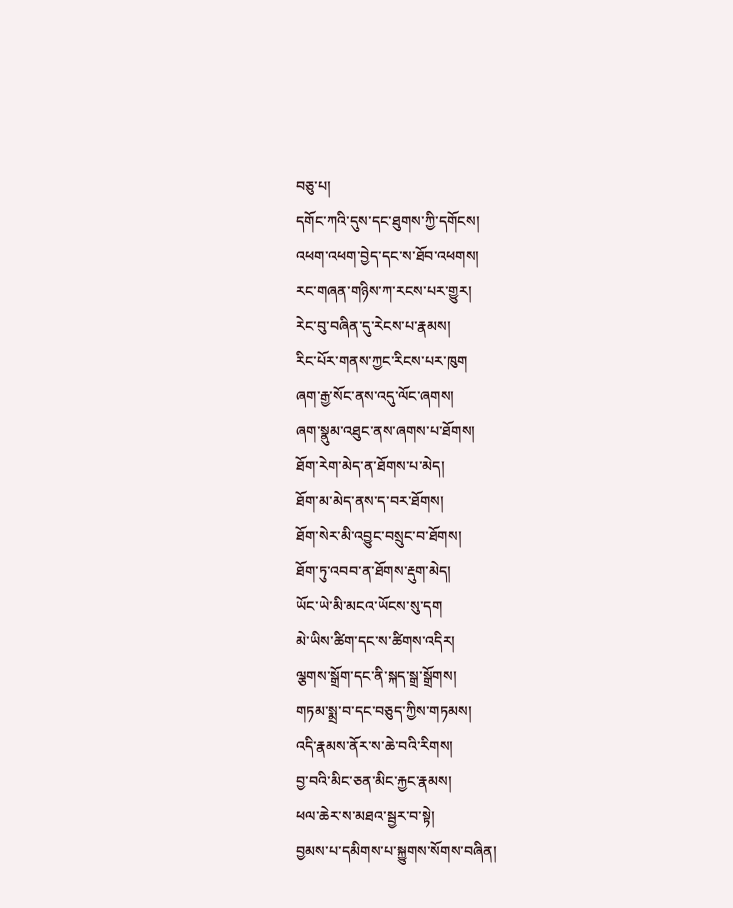བཅུ་པ།
དགོང་ཀའི་དུས་དང་ཐུགས་ཀྱི་དགོངས།
འཕག་འཕག་བྱེད་དང་ས་ཐོབ་འཕགས།
རང་གཞན་གཉིས་ཀ་རངས་པར་གྱུར།
རེང་བུ་བཞིན་དུ་རེངས་པ་རྣམས།
རིང་པོར་གནས་ཀྱང་རིངས་པར་ཁུག
ཞག་རྒྱ་སོང་ནས་འདུ་ལོང་ཞགས།
ཞག་སྣུམ་འཐུང་ནས་ཞགས་པ་ཐོགས།
ཐོག་རེག་མེད་ན་ཐོགས་པ་མེད།
ཐོག་མ་མེད་ནས་ད་བར་ཐོགས།
ཐོག་སེར་མི་འབྱུང་བསྲུང་བ་ཐོགས།
ཐོག་ཏུ་འབབ་ན་ཐོགས་རྡུག་མེད།
ཡོང་ཡེ་མི་མངའ་ཡོངས་སུ་དག
མེ་ཡིས་ཚིག་དང་ས་ཚིགས་འདིར།
ལྕགས་སྒྲོག་དང་ནི་སྐད་སྒྲ་སྒྲོགས།
གཏམ་སྨྲ་བ་དང་བཅུད་ཀྱིས་གཏམས།
འདི་རྣམས་ནོར་ས་ཆེ་བའི་རིགས།
བྱ་བའི་མིང་ཅན་མིང་རྐྱང་རྣམས།
ཕལ་ཆེར་ས་མཐའ་སྦྱར་བ་སྟེ།
བྱམས་པ་དམིགས་པ་སྐྱུགས་སོགས་བཞིན།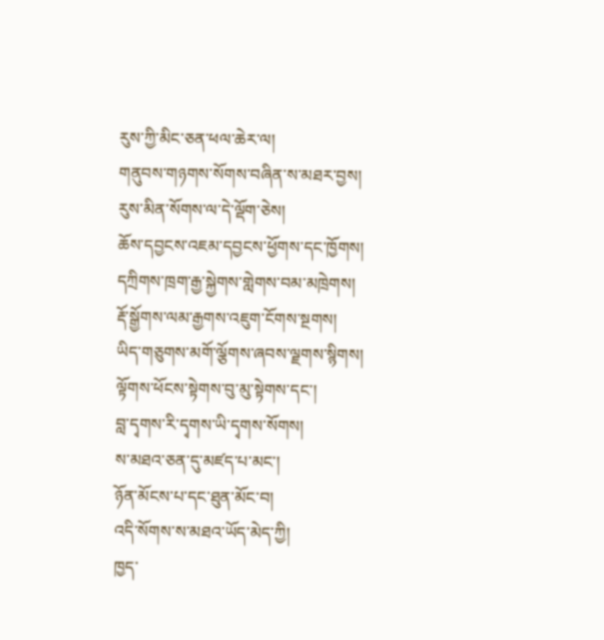རུས་ཀྱི་མིང་ཅན་ཕལ་ཆེར་ལ།
གནུབས་གཉགས་སོགས་བཞིན་ས་མཐར་བྱས།
རུས་མིན་སོགས་ལ་དེ་ལྡོག་ཅེས།
ཆོས་དབྱངས་འཇམ་དབྱངས་ཕྱོགས་དང་ཁྱོགས།
དཀྲིགས་ཁྲག་རྒྱ་སྐྱེགས་གླེགས་བམ་མཁྲེགས།
རྡོ་སྒྱོགས་ལམ་རྒྱགས་འཇུག་ངོགས་སྔགས།
ཡིད་གཅུགས་མགོ་ལྕོགས་ཞབས་ལྗགས་སྙིགས།
ལྟོགས་ཕོངས་སྟེགས་བུ་མུ་སྟེགས་དང་།
བླ་དྭགས་རི་དྭགས་ཡི་དྭགས་སོགས།
ས་མཐའ་ཅན་དུ་མཛད་པ་མང་།
ཉོན་མོངས་པ་དང་ཐུན་མོང་བ།
འདི་སོགས་ས་མཐའ་ཡོད་མེད་ཀྱི།
ཁྱད་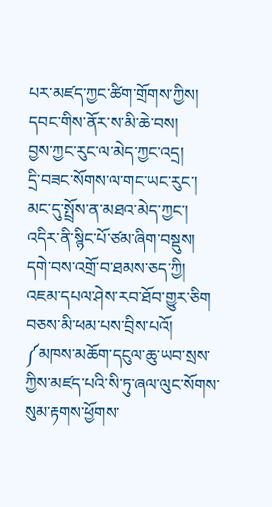པར་མཛད་ཀྱང་ཚིག་གྲོགས་ཀྱིས།
དབང་གིས་ནོར་ས་མི་ཆེ་བས།
བྱས་ཀྱང་རུང་ལ་མེད་ཀྱང་འདྲ།
དྲི་བཟང་སོགས་ལ་གང་ཡང་རུང་།
མང་དུ་སྤྲོས་ན་མཐའ་མེད་ཀྱང་།
འདིར་ནི་སྙིང་པོ་ཙམ་ཞིག་བསྡུས།
དགེ་བས་འགྲོ་བ་ཐམས་ཅད་ཀྱི།
འཇམ་དཔལ་ཤེས་རབ་ཐོབ་གྱུར་ཅིག
བཅས་མི་ཕམ་པས་བྲིས་པའོ།
༼མཁས་མཆོག་དངུལ་ཆུ་ཡབ་སྲས་ཀྱིས་མཛད་པའི་སི་ཏུ་ཞལ་ལུང་སོགས་སུམ་རྟགས་ཕྱོགས་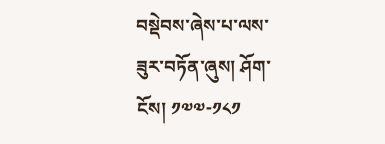བསྡེབས་ཞེས་པ་ལས་ཟུར་བཏོན་ཞུས། ཤོག་ངོས། ༡༧༧-༡༨༡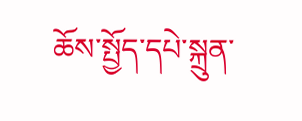ཆོས་སྤྱོད་དཔེ་སྐྲུན་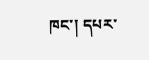ཁང་། དཔར་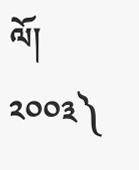ལོ། ༢༠༠༣༽